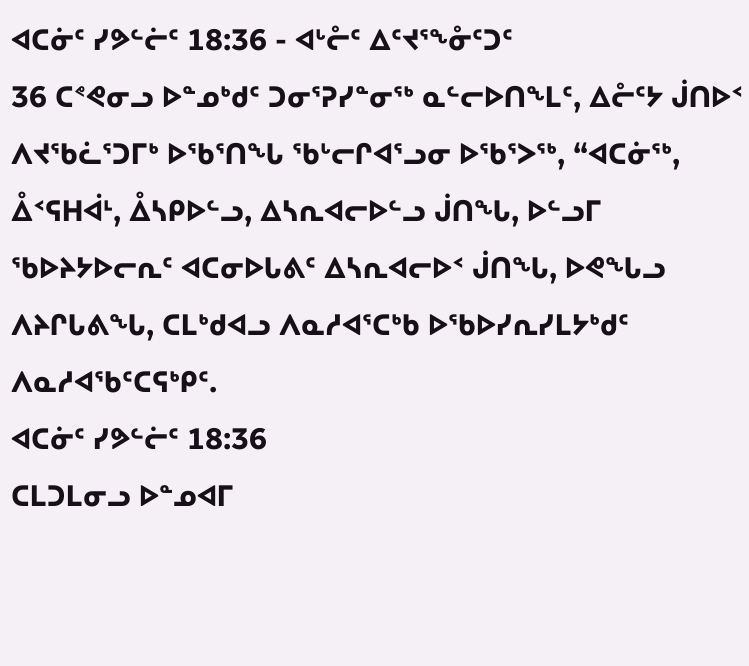ᐊᑕᓃᑦ ᓯᕗᓪᓖᑦ 18:36 - ᐊᒡᓔᑦ ᐃᑦᔪᕐᖕᓁᑦᑐᑦ
36 ᑕᕝᕙᓂᓗ ᐅᓐᓄᒃᑯᑦ ᑐᓂᕐᕈᓯᓐᓂᖅ ᓇᓪᓕᐅᑎᖕᒪᑦ, ᐃᓔᑦᔭ ᒎᑎᐅᑉ ᐱᔪᖃᓛᕐᑐᒥᒃ ᐅᖃᕐᑎᖓ ᖃᒡᓕᒋᐊᕐᓗᓂ ᐅᖃᕐᐳᖅ, “ᐊᑕᓃᖅ, ᐂᑉᕋᕼᐋᒻ, ᐂᓴᑭᐅᓪᓗ, ᐃᓴᕆᐊᓕᐅᓪᓗ ᒎᑎᖓ, ᐅᓪᓗᒥ ᖃᐅᔨᔭᐅᓕᕆᑦ ᐊᑕᓂᐅᒐᕕᑦ ᐃᓴᕆᐊᓕᐅᑉ ᒎᑎᖓ, ᐅᕙᖓᓗ ᐱᔨᒋᒐᕕᖓ, ᑕᒪᒃᑯᐊᓗ ᐱᓇᓱᐊᕐᑕᒃᑲ ᐅᖃᐅᓯᕆᓯᒪᔭᒃᑯᑦ ᐱᓇᓱᐊᖃᑦᑕᕋᒃᑭᑦ.
ᐊᑕᓃᑦ ᓯᕗᓪᓖᑦ 18:36
ᑕᒪᑐᒪᓂᓗ ᐅᓐᓄᐊᒥ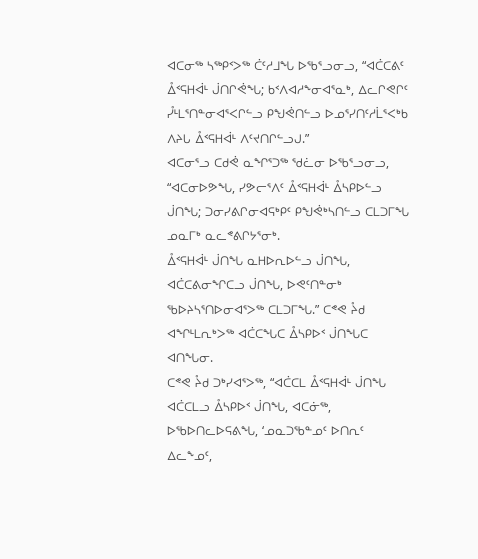ᐊᑕᓂᖅ ᓴᖅᑭᑉᐳᖅ ᑖᑦᓱᒧᖓ ᐅᖃᕐᓗᓂᓗ, “ᐊᑖᑕᕕᑦ ᐂᑉᕋᕼᐋᒻ ᒎᑎᒋᕚᖓ; ᑲᑉᐱᐊᓱᖕᓂᐊᕐᓇᒃ, ᐃᓚᒋᕙᒋᑦ ᓮᒻᒪᕐᑎᓐᓂᐊᕐᐸᒋᓪᓗ ᑭᖑᕚᑎᓪᓗ ᐅᓄᕐᓯᑎᑦᓱᒫᕐᐸᒃᑲ ᐱᔨᒐ ᐂᑉᕋᕼᐋᒻ ᐱᑦᔪᑎᒋᓪᓗᒍ.”
ᐊᑕᓂᕐᓗ ᑕᑯᕚ ᓇᖏᕐᑐᖅ ᖁᓛᓂ ᐅᖃᕐᓗᓂᓗ, “ᐊᑕᓂᐅᕗᖓ, ᓯᕗᓕᕐᐱᑦ ᐂᑉᕋᕼᐋᒻ ᐂᓴᑭᐅᓪᓗ ᒎᑎᖓ; ᑐᓂᓯᕕᒋᓂᐊᕋᒃᑭᑦ ᑭᖑᕚᒃᓴᑎᓪᓗ ᑕᒪᑐᒥᖓ ᓄᓇᒥᒃ ᓇᓚᕝᕕᒋᔭᕐᓂᒃ.
ᐂᑉᕋᕼᐋᒻ ᒎᑎᖓ ᓇᕼᐅᕆᐅᓪᓗ ᒎᑎᖓ, ᐊᑖᑕᕕᓂᖏᑕᓗ ᒎᑎᖓ, ᐅᕙᑦᑎᓐᓂᒃ ᖃᐅᔨᓴᕐᑎᐅᓂᐊᕐᐳᖅ ᑕᒪᑐᒥᖓ.” ᑕᕝᕙ ᔧᑯ ᐊᖏᒻᒪᕆᒃᐳᖅ ᐊᑖᑕᖓᑕ ᐂᓴᑭᐅᑉ ᒎᑎᖓᑕ ᐊᑎᖓᓂ.
ᑕᕝᕙ ᔧᑯ ᑐᒃᓯᐊᕐᐳᖅ, “ᐊᑖᑕᒪ ᐂᑉᕋᕼᐋᒻ ᒎᑎᖓ ᐊᑖᑕᒪᓗ ᐂᓴᑭᐅᑉ ᒎᑎᖓ, ᐊᑕᓃᖅ, ᐅᖃᐅᑎᓚᐅᕋᕕᖓ, ‘ᓄᓇᑐᖃᓐᓄᑦ ᐅᑎᕆᑦ ᐃᓚᖕᓄᑦ,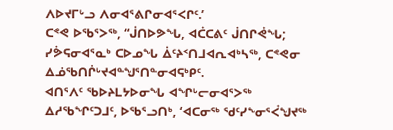ᐱᐅᔪᒥᒡᓗ ᐱᓂᐊᕐᕕᒋᓂᐊᕐᐸᒋᑦ.’
ᑕᕝᕙ ᐅᖃᕐᐳᖅ, “ᒎᑎᐅᕗᖓ, ᐊᑖᑕᕕᑦ ᒎᑎᒋᕚᖓ; ᓯᕘᕋᓂᐊᕐᓇᒃ ᑕᐅᓄᖓ ᐄᑦᔨᑉᑎᒧᐊᕆᐊᒃᓴᖅ, ᑕᕝᕙᓂ ᐃᓅᖃᑎᒌᒡᔪᐊᓐᖑᕐᑎᓐᓂᐊᕋᒃᑭᑦ.
ᐊᑎᕐᐱᑦ ᖃᐅᔨᒪᔭᐅᓂᖓ ᐊᖏᒡᓕᓂᐊᕐᐳᖅ ᐃᓱᖃᖏᑦᑐᒧᑦ, ᐅᖃᕐᓗᑎᒃ, ‘ᐊᑕᓂᖅ ᖁᑦᓯᖕᓂᕐᐹᖑᔪᖅ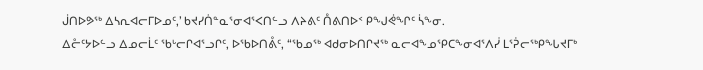ᒎᑎᐅᕗᖅ ᐃᓴᕆᐊᓕᒥᐅᓄᑦ,’ ᑲᔪᓯᑏᓐᓇᕐᓂᐊᕐᐸᑎᓪᓗ ᐱᔨᕕᑦ ᑍᕕᑎᐅᑉ ᑭᖑᕚᖏᑦ ᓵᖕᓂ.
ᐃᓔᑦᔭᐅᓪᓗ ᐃᓄᓕᒫᑦ ᖃᒡᓕᒋᐊᕐᓗᒋᑦ, ᐅᖃᐅᑎᕔᑦ, “ᖃᓄᖅ ᐊᑯᓂᐅᑎᒋᔪᖅ ᓇᓕᐊᖕᓄᕿᑕᖕᓂᐊᕐᐱᓰ ᒪᕐᕉᓕᖅᑭᖓᔪᒥᒃ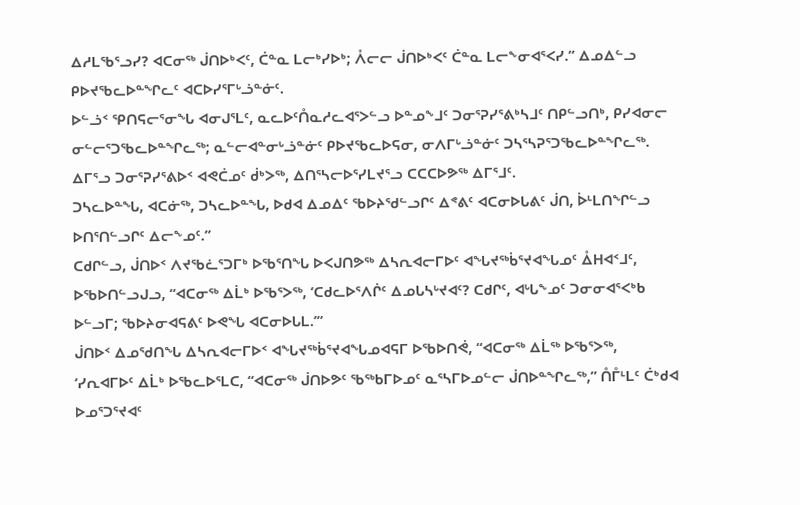ᐃᓱᒪᖃᕐᓗᓯ? ᐊᑕᓂᖅ ᒎᑎᐅᒃᐸᑦ, ᑖᓐᓇ ᒪᓕᒃᓯᐅᒃ; ᐰᓕᓕ ᒎᑎᐅᒃᐸᑦ ᑖᓐᓇ ᒪᓕᖕᓂᐊᕐᐸᓯ.” ᐃᓄᐃᓪᓗ ᑭᐅᔪᖃᓚᐅᓐᖏᓚᑦ ᐊᑕᐅᓯᕐᒥᒡᓘᓐᓃᑦ.
ᐅᓪᓘᑉ ᕿᑎᕋᓕᕐᓂᖓ ᐊᓂᒍᕐᒪᑦ, ᓇᓚᐅᑦᑍᓇᓱᓚᐊᕐᐳᓪᓗ ᐅᓐᓄᖕᒧᑦ ᑐᓂᕐᕈᓯᕐᕕᒃᓴᒧᑦ ᑎᑭᓪᓗᑎᒃ, ᑭᓯᐊᓂᓕ ᓂᓪᓕᕐᑐᖃᓚᐅᓐᖏᓚᖅ; ᓇᓪᓕᐊᓐᓂᒡᓘᓐᓃᑦ ᑭᐅᔪᖃᓚᐅᕋᓂ, ᓂᐱᒥᒡᓘᓐᓃᑦ ᑐᓴᕐᓴᕈᕐᑐᖃᓚᐅᓐᖏᓚᖅ.
ᐃᒥᕐᓗ ᑐᓂᕐᕈᓯᕐᕕᐅᑉ ᐊᕙᑖᓄᑦ ᑰᒃᐳᖅ, ᐃᑎᕐᓴᓕᐅᕐᓯᒪᔪᕐᓗ ᑕᑕᑕᐅᕗᖅ ᐃᒥᕐᒧᑦ.
ᑐᓴᓚᐅᓐᖓ, ᐊᑕᓃᖅ, ᑐᓴᓚᐅᓐᖓ, ᐅᑯᐊ ᐃᓄᐃᑦ ᖃᐅᔨᖁᓪᓗᒋᑦ ᐃᕝᕕᑦ ᐊᑕᓂᐅᒐᕕᑦ ᒎᑎ, ᐆᒻᒪᑎᖏᓪᓗ ᐅᑎᕐᑎᓪᓗᒋᑦ ᐃᓕᖕᓄᑦ.”
ᑕᑯᒋᓪᓗ, ᒎᑎᐅᑉ ᐱᔪᖃᓛᕐᑐᒥᒃ ᐅᖃᕐᑎᖓ ᐅᐸᒍᑎᕗᖅ ᐃᓴᕆᐊᓕᒥᐅᑦ ᐊᖓᔪᖅᑳᕐᔪᐊᖓᓄᑦ ᐂᕼᐊᑉᒧᑦ, ᐅᖃᐅᑎᓪᓗᒍᓗ, “ᐊᑕᓂᖅ ᐃᒫᒃ ᐅᖃᕐᐳᖅ, ‘ᑕᑯᓚᐅᕐᐱᒌᑦ ᐃᓄᒐᓴᒡᔪᐊᑦ? ᑕᑯᒋᑦ, ᐊᒡᒐᖕᓄᑦ ᑐᓂᓂᐊᕐᐸᒃᑲ ᐅᓪᓗᒥ; ᖃᐅᔨᓂᐊᕋᕕᑦ ᐅᕙᖓ ᐊᑕᓂᐅᒐᒪ.’”
ᒎᑎᐅᑉ ᐃᓄᖁᑎᖓ ᐃᓴᕆᐊᓕᒥᐅᑉ ᐊᖓᔪᖅᑳᕐᔪᐊᖓᓄᐊᕋᒥ ᐅᖃᐅᑎᕚ, “ᐊᑕᓂᖅ ᐃᒫᖅ ᐅᖃᕐᐳᖅ, ‘ᓯᕆᐊᒥᐅᑦ ᐃᒫᒃ ᐅᖃᓚᐅᕐᒪᑕ, “ᐊᑕᓂᖅ ᒎᑎᐅᕗᑦ ᖃᖅᑲᒥᐅᓄᑦ ᓇᕐᓴᒥᐅᓄᓪᓕ ᒎᑎᐅᓐᖏᓚᖅ,” ᑍᒤᒻᒪᑦ ᑖᒃᑯᐊ ᐅᓄᕐᑐᕐᔪᐊᑦ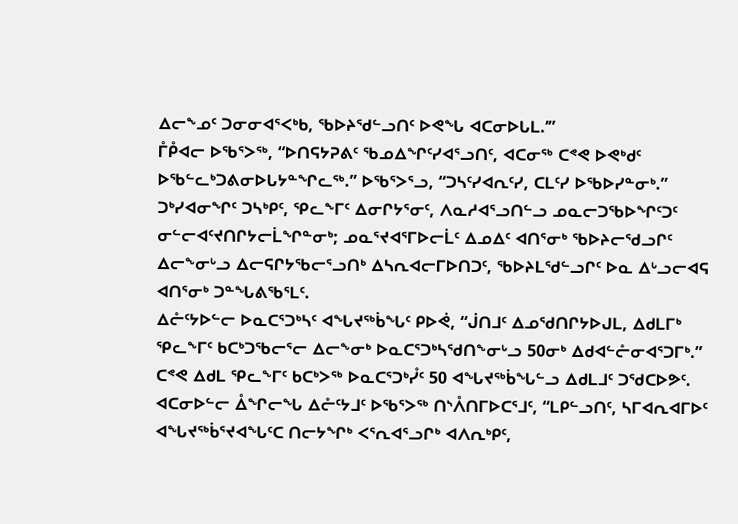ᐃᓕᖕᓄᑦ ᑐᓂᓂᐊᕐᐸᒃᑲ, ᖃᐅᔨᖁᓪᓗᑎᑦ ᐅᕙᖓ ᐊᑕᓂᐅᒐᒪ.’”
ᒤᑬᐊᓕ ᐅᖃᕐᐳᖅ, “ᐅᑎᕋᔭᕈᕕᑦ ᖃᓄᐃᖏᑦᓯᐊᕐᓗᑎᑦ, ᐊᑕᓂᖅ ᑕᕝᕙ ᐅᕙᒃᑯᑦ ᐅᖃᓪᓚᒃᑐᕕᓂᐅᒐᔭᓐᖏᓚᖅ.” ᐅᖃᕐᐳᕐᓗ, “ᑐᓴᑦᓯᐊᕆᑦᓯ, ᑕᒪᑦᓯ ᐅᖃᐅᓯᓐᓂᒃ.”
ᑐᒃᓯᐊᓂᖏᑦ ᑐᓴᒃᑭᑦ, ᕿᓚᖕᒥᑦ ᐃᓂᒋᔭᕐᓂᑦ, ᐱᓇᓱᐊᕐᓗᑎᓪᓗ ᓄᓇᓕᑐᖃᐅᖏᑦᑐᑦ ᓂᓪᓕᐊᑦᔪᑎᒋᔭᓕᒫᖏᓐᓂᒃ; ᓄᓇᕐᔪᐊᕐᒥᐅᓕᒫᑦ ᐃᓄᐃᑦ ᐊᑎᕐᓂᒃ ᖃᐅᔨᓕᖁᓗᒋᑦ ᐃᓕᖕᓂᒡᓗ ᐃᓕᕋᒋᔭᖃᓕᕐᓗᑎᒃ ᐃᓴᕆᐊᓕᒥᐅᑎᑐᑦ, ᖃᐅᔨᒪᖁᓪᓗᒋᑦ ᐅᓇ ᐃᒡᓗᓕᐊᕋ ᐊᑎᕐᓂᒃ ᑐᓐᖓᕕᖃᕐᒪᑦ.
ᐃᓔᑦᔭᐅᓪᓕ ᐅᓇᑕᕐᑐᒃᓴᑦ ᐊᖓᔪᖅᑳᖓᑦ ᑭᐅᕚ, “ᒎᑎᒧᑦ ᐃᓄᖁᑎᒋᔭᐅᒍᒪ, ᐃᑯᒪᒥᒃ ᕿᓚᖕᒥᑦ ᑲᑕᒃᑐᖃᓕᕐᓕ ᐃᓕᖕᓂᒃ ᐅᓇᑕᕐᑐᒃᓴᖁᑎᖕᓂᒡᓗ 50ᓂᒃ ᐃᑯᐊᓪᓔᓂᐊᕐᑐᒥᒃ.” ᑕᕝᕙ ᐃᑯᒪ ᕿᓚᖕᒥᑦ ᑲᑕᒃᐳᖅ ᐅᓇᑕᕐᑐᒃᓮᑦ 50 ᐊᖓᔪᖅᑳᖓᓪᓗ ᐃᑯᒪᒧᑦ ᑐᖁᑕᐅᕗᑦ.
ᐊᑕᓂᐅᓪᓕ ᐂᖏᓕᖓ ᐃᓔᑦᔭᒧᑦ ᐅᖃᕐᐳᖅ ᑎᔅᐰᑎᒥᐅᑕᕐᒧᑦ, “ᒪᑭᓪᓗᑎᑦ, ᓴᒥᐊᕆᐊᒥᐅᑦ ᐊᖓᔪᖅᑳᕐᔪᐊᖓᑦᑕ ᑎᓕᔭᖏᒃ ᐸᕐᕆᐊᕐᓗᒋᒃ ᐊᐱᕆᒃᑭᑦ,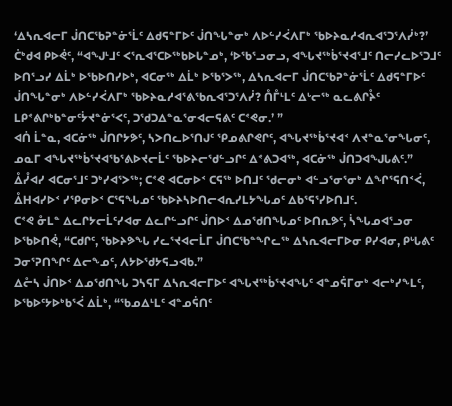‘ᐃᓴᕆᐊᓕᒥ ᒎᑎᑕᖃᕈᓐᓃᕐᒫᑦ ᐃᑯᕋᓐᒥᐅᑦ ᒎᑎᖓᓐᓂᒃ ᐱᐅᓪᓯᐹᐱᒥᒃ ᖃᐅᔨᓇᓱᐊᕆᐊᕐᑐᕐᐱᓰᒃ?’
ᑖᒃᑯᐊ ᑭᐅᕚᑦ, “ᐊᖑᒻᒧᑦ ᐸᕐᕆᐊᕐᑕᐅᖅᑲᐅᒐᓐᓄᒃ, ‘ᐅᖃᕐᓗᓂᓗ, ᐊᖓᔪᖅᑳᕐᔪᐊᕐᒧᑦ ᑎᓕᓯᓚᐅᕐᑐᒧᑦ ᐅᑎᕐᓗᓯ ᐃᒫᒃ ᐅᖃᐅᑎᓯᐅᒃ, ᐊᑕᓂᖅ ᐃᒫᒃ ᐅᖃᕐᐳᖅ, ᐃᓴᕆᐊᓕᒥ ᒎᑎᑕᖃᕈᓐᓃᕐᒫᑦ ᐃᑯᕋᓐᒥᐅᑦ ᒎᑎᖓᓐᓂᒃ ᐱᐅᓪᓯᐹᐱᒥᒃ ᖃᐅᔨᓇᓱᐊᕐᕕᖃᕆᐊᕐᑐᕐᐱᓰ? ᑍᒤᒻᒪᑦ ᐃᒡᓕᖅ ᓇᓚᕕᒋᔧᑦ ᒪᑭᕝᕕᒋᒃᑲᓐᓂᑦᔮᔪᓐᓃᕐᐸᑦ, ᑐᖁᑐᐃᓐᓇᕐᓂᐊᓕᕋᕕᑦ ᑕᕝᕙᓂ.’ ”
ᐊᑏ ᒫᓐᓇ, ᐊᑕᓃᖅ ᒎᑎᒋᔭᕗᑦ, ᓴᐳᑎᓚᐅᕐᑎᒍᑦ ᕿᓄᕕᒋᕙᒋᑦ, ᐊᖓᔪᖅᑳᕐᔪᐊᑉ ᐱᔪᓐᓇᕐᓂᖓᓂᑦ, ᓄᓇᒥ ᐊᖓᔪᖅᑳᕐᔪᐊᖃᕐᕕᐅᔪᓕᒫᑦ ᖃᐅᔨᓕᖁᓪᓗᒋᑦ ᐃᕝᕕᑐᐊᖅ, ᐊᑕᓃᖅ ᒎᑎᑐᐊᖑᒐᕕᑦ.”
ᐂᓮᐊᓯ ᐊᑕᓂᕐᒧᑦ ᑐᒃᓯᐊᕐᐳᖅ; ᑕᕝᕙ ᐊᑕᓂᐅᑉ ᑕᕋᖅ ᐅᑎᒧᑦ ᖁᓕᓂᒃ ᐊᓪᓗᕐᓂᕐᓂᒃ ᐃᖏᕐᕋᑎᑉᐹ, ᐂᕼᐊᓯᐅᑉ ᓯᕿᓂᐅᑉ ᑕᕐᕋᖓᓄᑦ ᖃᐅᔨᓴᐅᑎᓕᐊᕆᓯᒪᔭᖓᓄᑦ ᐃᑲᕐᕋᕐᓯᐅᑎᒧᑦ.
ᑕᕝᕙ ᓁᒪᓐ ᐃᓚᒋᔭᓕᒫᑦᓯᐊᓂ ᐃᓚᒋᓪᓗᒋᑦ ᒎᑎᐅᑉ ᐃᓄᖁᑎᖓᓄᑦ ᐅᑎᕆᕗᑦ, ᓵᖓᓄᐊᕐᓗᓂ ᐅᖃᐅᑎᕚ, “ᑕᑯᒋᑦ, ᖃᐅᔨᕗᖓ ᓯᓚᕐᔪᐊᓕᒫᒥ ᒎᑎᑕᖃᓐᖏᓚᖅ ᐃᓴᕆᐊᓕᒥᐅᓂ ᑭᓯᐊᓂ, ᑭᒡᒐᕕᑦ ᑐᓂᕐᕈᑎᖏᑦ ᐃᓕᖕᓄᑦ, ᐱᔭᐅᖁᔭᕋᓗᐊᑲ.”
ᐃᓔᓴ ᒎᑎᐅᑉ ᐃᓄᖁᑎᖓ ᑐᓴᕋᒥ ᐃᓴᕆᐊᓕᒥᐅᑦ ᐊᖓᔪᖅᑳᕐᔪᐊᖓᑦ ᐊᓐᓄᕌᒥᓂᒃ ᐊᓕᒃᓯᖕᒪᑦ, ᐅᖃᐅᑦᔭᐅᒃᑲᕐᐹ ᐃᒫᒃ, “ᖃᓄᐃᒻᒪᑦ ᐊᓐᓄᕌᑎᑦ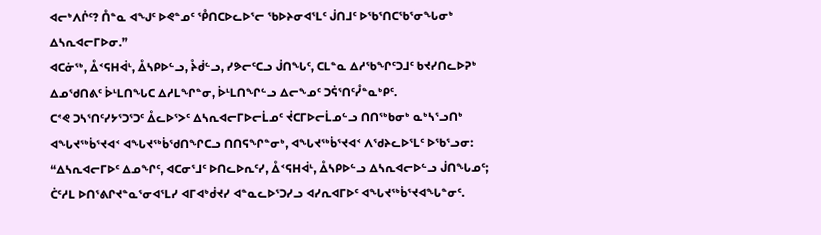ᐊᓕᒃᐱᒌᑦ? ᑍᓐᓇ ᐊᖑᑦ ᐅᕙᓐᓄᑦ ᕾᑎᑕᐅᓚᐅᕐᓕ ᖃᐅᔨᓂᐊᕐᒪᑦ ᒎᑎᒧᑦ ᐅᖃᕐᑎᑕᖃᕐᓂᖓᓂᒃ ᐃᓴᕆᐊᓕᒥᐅᓂ.”
ᐊᑕᓃᖅ, ᐂᑉᕋᕼᐋᒻ, ᐂᓴᑭᐅᓪᓗ, ᔧᑰᓪᓗ, ᓯᕗᓕᑦᑕᓗ ᒎᑎᖓᑦ, ᑕᒪᓐᓇ ᐃᓱᖃᖏᑦᑐᒧᑦ ᑲᔪᓯᑎᓚᐅᕈᒃ ᐃᓄᖁᑎᕕᑦ ᐆᒻᒪᑎᖓᑕ ᐃᓱᒪᖏᓐᓂ, ᐆᒻᒪᑎᖏᓪᓗ ᐃᓕᖕᓄᑦ ᑐᕌᕐᑎᑦᓮᓐᓇᒃᑭᑦ.
ᑕᕝᕙ ᑐᓴᕐᑎᑦᓯᔭᕐᑐᕐᑐᑦ ᐂᓚᐅᕐᐳᑦ ᐃᓴᕆᐊᓕᒥᐅᓕᒫᓄᑦ ᔫᑕᒥᐅᓕᒫᓄᓪᓗ ᑎᑎᖅᑲᓂᒃ ᓇᒃᓴᕐᓗᑎᒃ ᐊᖓᔪᖅᑳᕐᔪᐊᑉ ᐊᖓᔪᖅᑳᖁᑎᖏᑕᓗ ᑎᑎᕋᖏᓐᓂᒃ, ᐊᖓᔪᖅᑳᕐᔪᐊᑉ ᐱᖁᔨᓚᐅᕐᒪᑦ ᐅᖃᕐᓗᓂ: “ᐃᓴᕆᐊᓕᒥᐅᑦ ᐃᓄᖏᑦ, ᐊᑕᓂᕐᒧᑦ ᐅᑎᓚᐅᕆᑦᓯ, ᐂᑉᕋᕼᐋᒻ, ᐂᓴᑭᐅᓪᓗ ᐃᓴᕆᐊᓕᐅᓪᓗ ᒎᑎᖓᓄᑦ; ᑖᑦᓱᒪ ᐅᑎᕐᕕᒋᔪᓐᓇᕐᓂᐊᕐᒪᓯ ᐊᒥᐊᒃᑰᔪᓯ ᐊᓐᓇᓚᐅᕐᑐᓯᓗ ᐊᓯᕆᐊᒥᐅᑦ ᐊᖓᔪᖅᑳᕐᔪᐊᖓᓐᓂᑦ.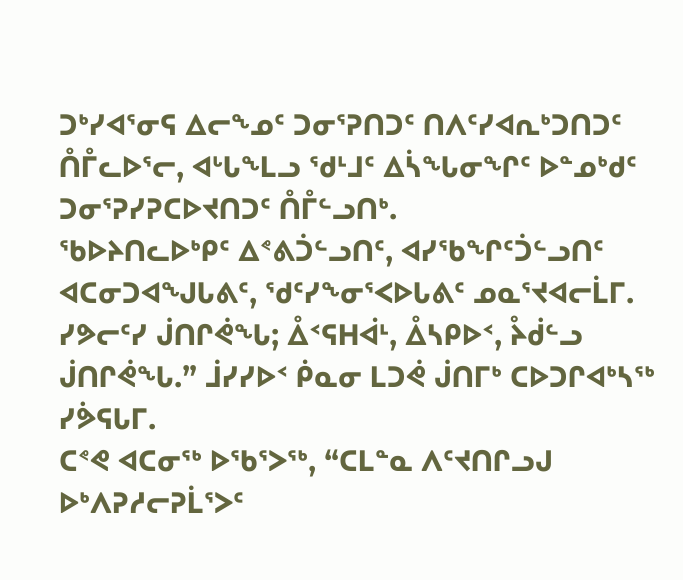ᑐᒃᓯᐊᕐᓂᕋ ᐃᓕᖕᓄᑦ ᑐᓂᕐᕈᑎᑐᑦ ᑎᐱᑦᓯᐊᕆᒃᑐᑎᑐᑦ ᑍᒤᓚᐅᕐᓕ, ᐊᒡᒐᖕᒪᓗ ᖁᒻᒧᑦ ᐃᓵᖓᓂᖏᑦ ᐅᓐᓄᒃᑯᑦ ᑐᓂᕐᕈᓯᕈᑕᐅᔪᑎᑐᑦ ᑍᒤᓪᓗᑎᒃ.
ᖃᐅᔨᑎᓚᐅᒃᑭᑦ ᐃᕝᕕᑑᓪᓗᑎᑦ, ᐊᓯᖃᖏᑦᑑᓪᓗᑎᑦ ᐊᑕᓂᑐᐊᖑᒐᕕᑦ, ᖁᑦᓯᖕᓂᕐᐸᐅᒐᕕᑦ ᓄᓇᕐᔪᐊᓕᒫᒥ.
ᓯᕗᓕᑦᓯ ᒎᑎᒋᕚᖓ; ᐂᑉᕋᕼᐋᒻ, ᐂᓴᑭᐅᑉ, ᔧᑰᓪᓗ ᒎᑎᒋᕚᖓ.” ᒨᓯᓯᐅᑉ ᑮᓇᓂ ᒪᑐᕚ ᒎᑎᒥᒃ ᑕᐅᑐᒋᐊᒃᓴᖅ ᓯᕘᕋᒐᒥ.
ᑕᕝᕙ ᐊᑕᓂᖅ ᐅᖃᕐᐳᖅ, “ᑕᒪᓐᓇ ᐱᑦᔪᑎᒋᓗᒍ ᐅᒃᐱᕈᓱᓕᕈᒫᕐᐳᑦ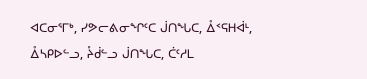ᐊᑕᓂᕐᒥᒃ, ᓯᕗᓕᕕᓂᖏᑦᑕ ᒎᑎᖓᑕ, ᐂᑉᕋᕼᐋᒻ, ᐂᓴᑭᐅᓪᓗ, ᔧᑰᓪᓗ ᒎᑎᖓᑕ, ᑖᑦᓱᒪ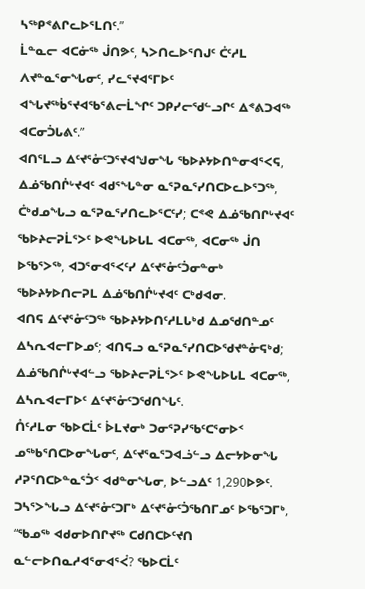ᓴᖅᑭᕝᕕᒋᓚᐅᕐᒪᑎᑦ.”
ᒫᓐᓇᓕ ᐊᑕᓃᖅ ᒎᑎᕗᑦ, ᓴᐳᑎᓚᐅᕐᑎᒍᑦ ᑖᑦᓱᒪ ᐱᔪᓐᓇᕐᓂᖓᓂᑦ, ᓯᓚᕐᔪᐊᕐᒥᐅᑦ ᐊᖓᔪᖅᑳᕐᔪᐊᖃᕐᕕᓕᒫᖏᑦ ᑐᑭᓯᓕᖁᓪᓗᒋᑦ ᐃᕝᕕᑐᐊᖅ ᐊᑕᓂᑑᒐᕕᑦ.”
ᐊᑎᕐᒪᓗ ᐃᑦᔪᕐᓁᑦᑐᕐᔪᐊᖑᓂᖓ ᖃᐅᔨᔭᐅᑎᓐᓂᐊᕐᐸᕋ, ᐃᓅᖃᑎᒌᒡᔪᐊᑦ ᐊᑯᕐᖓᓐᓂ ᓇᕐᕈᓇᕐᓯᑎᑕᐅᓚᐅᕐᑐᖅ, ᑖᒃᑯᓄᖓᓗ ᓇᕐᕈᓇᕐᓯᑎᓚᐅᕐᑕᑦᓯ; ᑕᕝᕙ ᐃᓅᖃᑎᒋᒡᔪᐊᑦ ᖃᐅᔨᓕᕈᒫᕐᐳᑦ ᐅᕙᖓᐅᒐᒪ ᐊᑕᓂᖅ, ᐊᑕᓂᖅ ᒎᑎ ᐅᖃᕐᐳᖅ, ᐊᑐᕐᓂᐊᕐᐸᑦᓯ ᐃᑦᔪᕐᓁᑦᑑᓂᓐᓂᒃ ᖃᐅᔨᔭᐅᑎᓕᕈᒪ ᐃᓅᖃᑎᒌᒡᔪᐊᑦ ᑕᒃᑯᐊᓂ.
ᐊᑎᕋ ᐃᑦᔪᕐᓁᑦᑐᖅ ᖃᐅᔨᔭᐅᑎᑦᓱᒪᒐᒃᑯ ᐃᓄᖁᑎᓐᓄᑦ ᐃᓴᕆᐊᓕᒥᐅᓄᑦ; ᐊᑎᕋᓗ ᓇᕐᕈᓇᕐᓯᑎᑕᐅᖁᔪᓐᓁᕋᒃᑯ; ᐃᓅᖃᑎᒌᒡᔪᐊᓪᓗ ᖃᐅᔨᓕᕈᒫᕐᐳᑦ ᐅᕙᖓᐅᒐᒪ ᐊᑕᓂᖅ, ᐃᓴᕆᐊᓕᒥᐅᑦ ᐃᑦᔪᕐᓁᑦᑐᖁᑎᖓᑦ.
ᑍᑦᓱᒪᓂ ᖃᐅᑕᒫᑦ ᐆᒪᔪᓂᒃ ᑐᓂᕐᕈᓯᖃᑦᑕᕐᓂᐅᑉ ᓄᖅᑲᕐᑎᑕᐅᓂᖓᓂᑦ, ᐃᑦᔪᕐᓇᕐᑐᐊᓘᓪᓗ ᐃᓕᔭᐅᓂᖓ ᓱᕈᕐᑎᑕᐅᓐᓇᕐᑑᑉ ᐊᑯᓐᓂᖓᓂ, ᐅᓪᓗᐃᑦ 1,290ᐅᕗᑦ.
ᑐᓴᕐᐳᖓᓗ ᐃᑦᔪᕐᓁᑦᑐᒥᒃ ᐃᑦᔪᕐᓁᑦᑑᖃᑎᒥᓄᑦ ᐅᖃᕐᑐᒥᒃ, “ᖃᓄᖅ ᐊᑯᓂᐅᑎᒋᔪᖅ ᑕᑯᑎᑕᐅᑦᔪᑎ ᓇᓪᓕᐅᑎᓇᓱᐊᕐᓂᐊᕐᐹ? ᖃᐅᑕᒫᑦ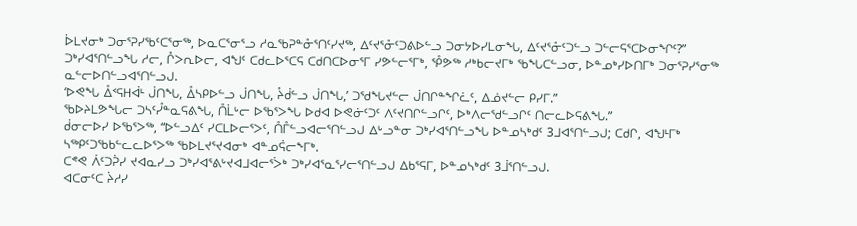ᐆᒪᔪᓂᒃ ᑐᓂᕐᕈᓯᖃᑦᑕᕐᓂᖅ, ᐅᓇᑕᕐᓂᕐᓗ ᓱᓇᖃᕈᓐᓁᕐᑎᑦᓯᔪᖅ, ᐃᑦᔪᕐᓁᑦᑐᕕᐅᓪᓗ ᑐᓂᔭᐅᓯᒪᓂᖓ, ᐃᑦᔪᕐᓁᑦᑐᓪᓗ ᑐᓪᓕᕋᕐᑕᐅᓂᖏᑦ?”
ᑐᒃᓯᐊᕐᑎᓪᓗᖓ ᓱᓕ, ᒊᐳᕆᐅᓕ, ᐊᖑᑦ ᑕᑯᓚᐅᕐᑕᕋ ᑕᑯᑎᑕᐅᓂᕐᒥ ᓯᕗᓪᓕᕐᒥᒃ, ᕾᕗᖅ ᓱᒃᑲᓕᔪᒥᒃ ᖃᖓᑕᓪᓗᓂ, ᐅᓐᓄᒃᓯᐅᑎᒥᒃ ᑐᓂᕐᕈᓯᕐᓂᖅ ᓇᓪᓕᐅᑎᓪᓗᐊᕐᑎᓪᓗᒍ.
‘ᐅᕙᖓ ᐂᑉᕋᕼᐋᒻ ᒎᑎᖓ, ᐂᓴᑭᐅᓪᓗ ᒎᑎᖓ, ᔧᑰᓪᓗ ᒎᑎᖓ,’ ᑐᖁᖓᔪᓪᓕ ᒎᑎᒋᓐᖏᓛᑦ, ᐃᓅᔪᓪᓕ ᑭᓯᒥ.”
ᖃᐅᔨᒪᕗᖓᓕ ᑐᓴᑦᓮᓐᓇᕋᕕᖓ, ᑍᒫᒡᓕ ᐅᖃᕐᐳᖓ ᐅᑯᐊ ᐅᕙᓃᑦᑐᑦ ᐱᑦᔪᑎᒋᓪᓗᒋᑦ, ᐅᒃᐱᓕᖁᓪᓗᒋᑦ ᑎᓕᓚᐅᕋᕕᖓ.”
ᑰᓂᓕᐅᓯ ᐅᖃᕐᐳᖅ, “ᐅᓪᓗᐃᑦ ᓯᑕᒪᐅᓕᕐᐳᑦ, ᑍᒤᓪᓗᐊᓕᕐᑎᓪᓗᒍ ᐃᒡᓗᓐᓂ ᑐᒃᓯᐊᕐᑎᓪᓗᖓ ᐅᓐᓄᓴᒃᑯᑦ 3ᒧᐊᕐᑎᓪᓗᒍ; ᑕᑯᒋ, ᐊᖑᒻᒥᒃ ᓴᖅᑭᑦᑐᖃᑲᓪᓚᓚᐅᕐᐳᖅ ᖃᐅᒪᔪᕐᔪᐊᓂᒃ ᐊᓐᓄᕌᓕᖕᒥᒃ.
ᑕᕝᕙ ᐲᑦᑐᕉᓯ ᔪᐊᓇᓯᓗ ᑐᒃᓯᐊᕐᕕᒡᔪᐊᒧᐊᓕᕐᐴᒃ ᑐᒃᓯᐊᕐᓇᕐᓯᓕᕐᑎᓪᓗᒍ ᐃᑲᕐᕋᒥ, ᐅᓐᓄᓴᒃᑯᑦ 3ᒨᕐᑎᓪᓗᒍ.
ᐊᑕᓂᑦᑕ ᔩᓱᓯ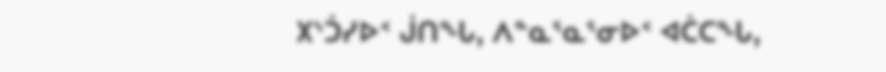᙭ᔅᑑᓯᐅᑉ ᒎᑎᖓ, ᐱᓐᓇᕐᓇᕐᓂᐅᑉ ᐊᑖᑕᖓ,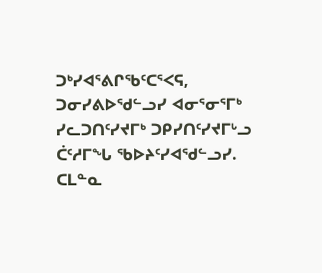ᑐᒃᓯᐊᕐᕕᒋᖃᑦᑕᕐᐸᕋ, ᑐᓂᓯᕕᐅᖁᓪᓗᓯ ᐊᓂᕐᓂᕐᒥᒃ ᓯᓚᑐᑎᑦᓯᔪᒥᒃ ᑐᑭᓯᑎᑦᓯᔪᒥᒡᓗ ᑖᑦᓱᒥᖓ ᖃᐅᔨᑦᓯᐊᖁᓪᓗᓯ.
ᑕᒪᓐᓇ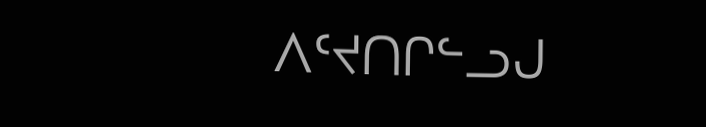ᐱᑦᔪᑎᒋᓪᓗᒍ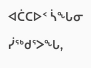ᐊᑖᑕᐅᑉ ᓵᖓᓂ ᓰᖅᑯᕐᐳᖓ,